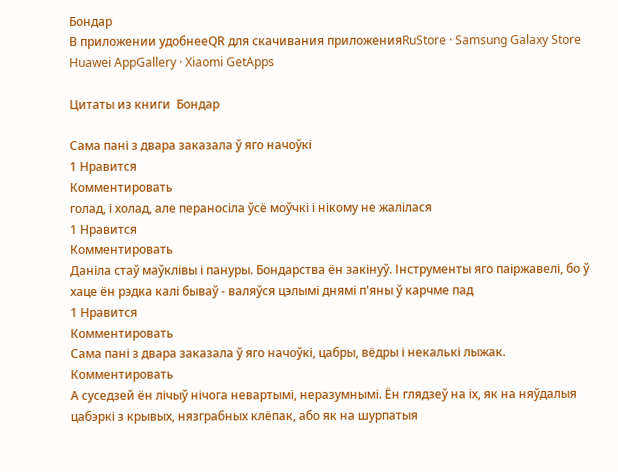Бондар
В приложении удобнееQR для скачивания приложенияRuStore · Samsung Galaxy Store
Huawei AppGallery · Xiaomi GetApps

Цитаты из книги  Бондар

Сама пані з двара заказала ў яго начоўкі
1 Нравится
Комментировать
голад, і холад, але пераносіла ўсё моўчкі і нікому не жалілася
1 Нравится
Комментировать
Даніла стаў маўклівы і пануры. Бондарства ён закінуў. Інструменты яго паіржавелі, бо ў хаце ён рэдка калі бываў - валяўся цэлымі днямі п'яны ў карчме пад
1 Нравится
Комментировать
Сама пані з двара заказала ў яго начоўкі, цабры, вёдры і некалькі лыжак.
Комментировать
А суседзей ён лічыў нічога невартымі, неразумнымі. Ён глядзеў на іх, як на няўдалыя цабэркі з крывых, нязграбных клёпак, або як на шурпатыя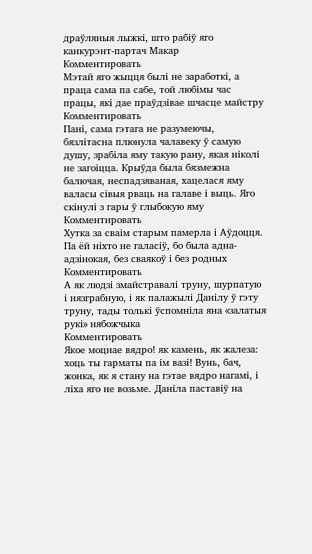драўляныя лыжкі, што рабіў яго канкурэнт-партач Макар
Комментировать
Мэтай яго жыцця былі не заработкі, а праца сама па сабе, той любімы час працы, які дае праўдзівае шчасце майстру
Комментировать
Пані, сама гэтага не разумеючы, бязлітасна плюнула чалавеку ў самую душу, зрабіла яму такую рану, якая ніколі не загоіцца. Крыўда была бязмежна балючая, неспадзяваная, хацелася яму валасы сівыя рваць на галаве і выць. Яго скінулі з гары ў глыбокую яму
Комментировать
Хутка за сваім старым памерла і Аўдоцця. Па ёй ніхто не галасіў, бо была адна-адзінокая, без сваякоў і без родных
Комментировать
А як людзі змайстравалі труну, шурпатую і нязграбную, і як палажылі Данілу ў гэту труну, тады толькі ўспомніла яна «залатыя рукі» нябожчыка
Комментировать
Якое моцнае вядро! як камень, як жалеза: хоць ты гарматы па ім вазі! Вунь, бач, жонка, як я стану на гэтае вядро нагамі, і ліха яго не возьме. Даніла паставіў на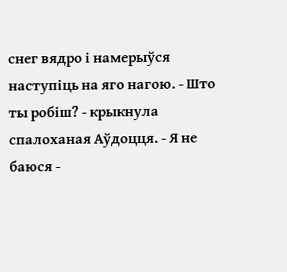снег вядро і намерыўся наступіць на яго нагою. - Што ты робіш? - крыкнула спалоханая Аўдоцця. - Я не баюся -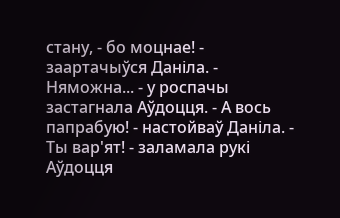стану, - бо моцнае! - заартачыўся Даніла. - Няможна... - у роспачы застагнала Аўдоцця. - А вось папрабую! - настойваў Даніла. - Ты вар'ят! - заламала рукі Аўдоцця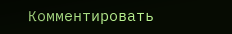Комментировать